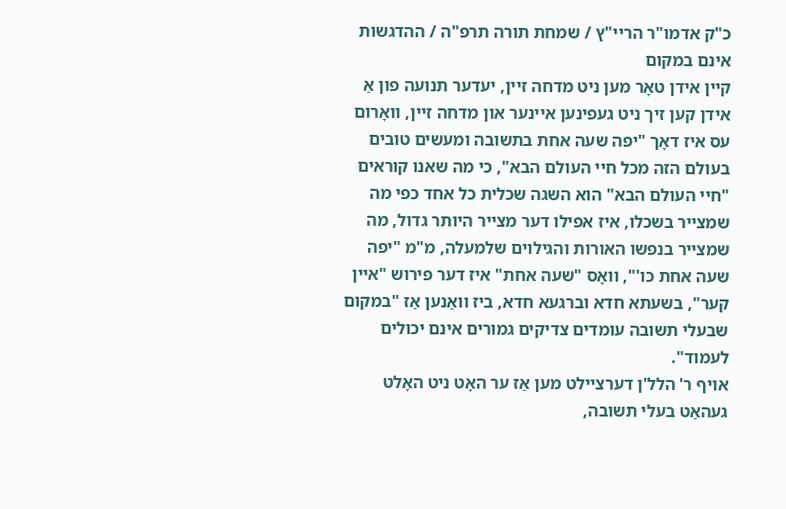כ"ק אדמו"ר הריי"ץ / שמחת תורה תרפ"ה / ההדגשות אינם במקום
קיין אידן טאָר מען ניט מדחה זיין, יעדער תנועה פון אַ אידן קען זיך ניט געפינען איינער און מדחה זיין, וואָרום עס איז דאָך "יפה שעה אחת בתשובה ומעשים טובים בעולם הזה מכל חיי העולם הבא", כי מה שאנו קוראים "חיי העולם הבא" הוא השגה שכלית כל אחד כפי מה שמצייר בשכלו, איז אפילו דער מצייר היותר גדול, מה שמצייר בנפשו האורות והגילוים שלמעלה, מ"מ "יפה שעה אחת כו'", וואָס "שעה אחת" איז דער פירוש "איין קער", בשעתא חדא וברגעא חדא, ביז וואַנען אַז "במקום שבעלי תשובה עומדים צדיקים גמורים אינם יכולים לעמוד".
אויף ר' הלל'ן דערציילט מען אַז ער האָט ניט האָלט געהאַט בעלי תשובה,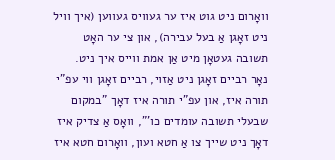וואָרום ניט גוט איז ער געוויס געווען (איך וויל ניט זאָגן אַ בעל עבירה), און צי ער האָט תשובה געטאָן מיט אַן אמת ווייס איך ניט.
נאָר רביים זאָגן ניט אַזוי, רביים זאָגן ווי עפ"י תורה איז, און עפ"י תורה איז דאָך "במקום שבעלי תשובה עומדים כו'", וואָס אַ צדיק איז דאָך ניט שייך צו אַ חטא ועון, וואָרום חטא איז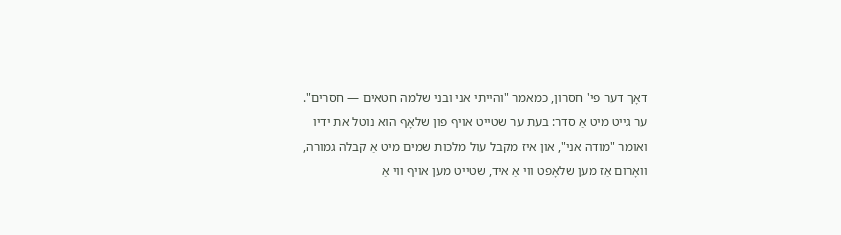דאָך דער פי' חסרון, כמאמר "והייתי אני ובני שלמה חטאים — חסרים".
ער גייט מיט אַ סדר: בעת ער שטייט אויף פון שלאָף הוא נוטל את ידיו ואומר "מודה אני", און איז מקבל עול מלכות שמים מיט אַ קבלה גמורה, וואָרום אַז מען שלאָפט ווי אַ איד, שטייט מען אויף ווי אַ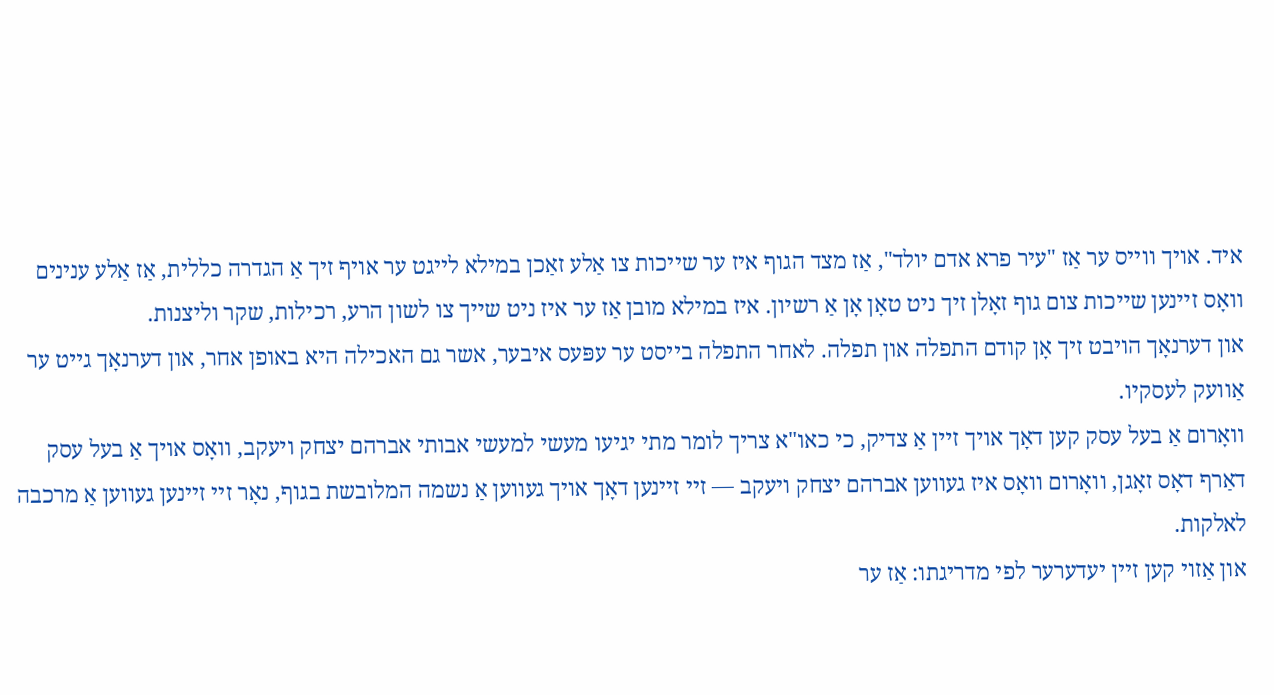איד. אויך ווייס ער אַז "עיר פרא אדם יולד", אַז מצד הגוף איז ער שייכות צו אַלע זאַכן במילא לייגט ער אויף זיך אַ הגדרה כללית, אַז אַלע ענינים וואָס זיינען שייכות צום גוף זאָלן זיך ניט טאָן אָן אַ רשיון. איז במילא מובן אַז ער איז ניט שייך צו לשון הרע, רכילות, שקר וליצנות.
און דערנאָך הויבט זיך אָן קודם התפלה און תפלה. לאחר התפלה בייסט ער עפּעס איבער, אשר גם האכילה היא באופן אחר, און דערנאָך גייט ער אַוועק לעסקיו.
וואָרום אַ בעל עסק קען דאָך אויך זיין אַ צדיק, כי כאו"א צריך לומר מתי יגיעו מעשי למעשי אבותי אברהם יצחק ויעקב, וואָס אויך אַ בעל עסק דאַרף דאָס זאָגן, וואָרום וואָס איז געווען אברהם יצחק ויעקב — זיי זיינען דאָך אויך געווען אַ נשמה המלובשת בגוף, נאָר זיי זיינען געווען אַ מרכבה לאלקות.
און אַזוי קען זיין יעדערער לפי מדריגתו: אַז ער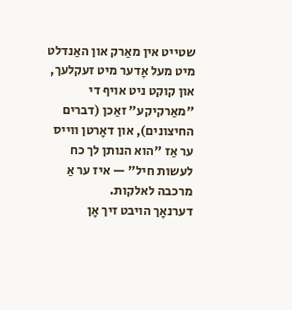שטייט אין מאַרק און האַנדלט מיט מעל אָדער מיט זעקלעך, און קוקט ניט אויף די "מאַרקיקע" זאַכן (דברים החיצונים), און דאָרטן ווייס ער אַז "הוא הנותן לך כח לעשות חיל" — איז ער אַ מרכבה לאלקות.
דערנאָך הויבט זיך אָן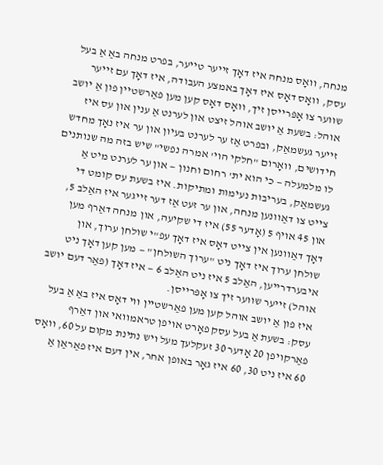מנחה, וואָס מנחה איז דאָך זייער טייער, בפרט מנחה באַ אַ בעל עסק, וואָס דאָס איז דאָך באמצע העבודה, איז דאָך עם זייער שווער צו אָפּרייסן זיך, וואָס דאָס קען מען פאַרשטיין פון אַ יושב אוהל: בשעת אַ יושב אוהל זיצט און לערנט אַ ענין און עס איז זייער געשמאַק, ובפרט אַז ער לערנט בעיון און ער איז נאָך מחדש חידושים, וואָרום "חלקי הוי' אמרה נפשי" שיש בזה מה שנותנים לו מלמעלה — כי הוא ית' רחום וחנון — און ער לערנט מיט אַ געשמאַק, בעריבות נעימות ומתיקות. איז בשעת עס קומט די צייט צו דאַוונען מנחה, און ער זעט אַז דער זייגער איז האַלב 5, און 45 אויף 5 (אָדער 55) איז די שקיעה, און מנחה דאַרף מען דאָך דאַוונען אין צייט דאָס איז דאָך עפ"י שולחן ערוך, און שולחן ערוך איז דאָך ניט "ערוך השולחן" — מען קען דאָך ניט איבערדרייען, האַלב 5 איז ניט האַלב 6 — איז דאָך (פאַר דעם יושב אוהל) זייער שווער זיך צו אָפּרייסן.
איז פון אַ יושב אוהל קען מען פאַרשטיין ווי דאָס איז באַ אַ בעל עסק: בשעת אַ בעל עסק פאָרט אויפן טראמוואי און דאַרף פאַרקויפן 20 אָדער 30 זעקלעך מעל ויש נתינת מקום על 60, וואָס 60 איז ניט 30, 60 איז גאָר באופן אחר, אין דעם איז פאַראַן אַ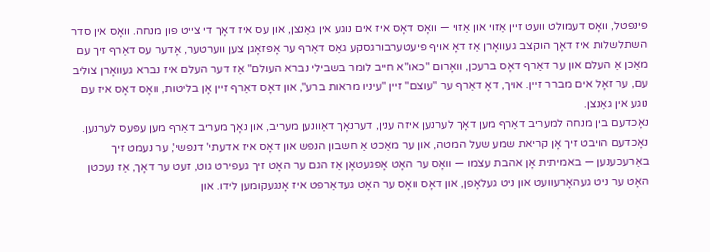פינפטל, וואָס דעמולט וועט זיין אַזוי און אַזוי — וואָס דאָס איז אים נוגע אין גאַנצן, און עס איז דאָך די צייט פון מנחה. וואָס אין סדר השתלשלות איז דאָך הוקצב געוואָרן אַז דאָ אויף פּיעטערבורגסקע גאַס דאַרף ער אָפּזאָגן צען ווערטער, אָדער עס דאַרף זיך עם מאַכן אַ העלם און ער דאַרף דאָס ברעכן, וואָרום "כאו"א חייב לומר בשבילי נברא העולם" אַז דער העלם איז נברא געוואָרן צוליב עם, ער זאָל אים מברר זיין. אויך, דאָ דאַרף ער "עוצם" זיין "עיניו מראות ברע", און דאָס דאַרף זיין אָן בליטות, וואָס דאָס איז עם נוגע אין גאַנצן.
נאָכדעם בין מנחה למעריב דאַרף מען דאָך לערנען איזה ענין, דערנאָך דאַוונען מעריב, און נאָך מעריב דאַרף מען עפּעס לערנען. נאָכדעם הויבט זיך אָן קריאת שמע שעל המטה, און ער מאַכט אַ חשבון הנפש און דאָס איז אדעתי' דנפשי', ער נעמט זיך באַרעכענען — באמיתית אָן אהבת עצמו — וואָס ער האָט אָפּגעטאָן אַז הגם ער האָט זיך געפירט גוט, זעט ער דאָך, אַז נעכטן האָט ער ניט געהאָרעוועט און ניט געלאָפן, און דאָס וואָס ער האָט געדאַרפט איז אָנגעקומען לידו. און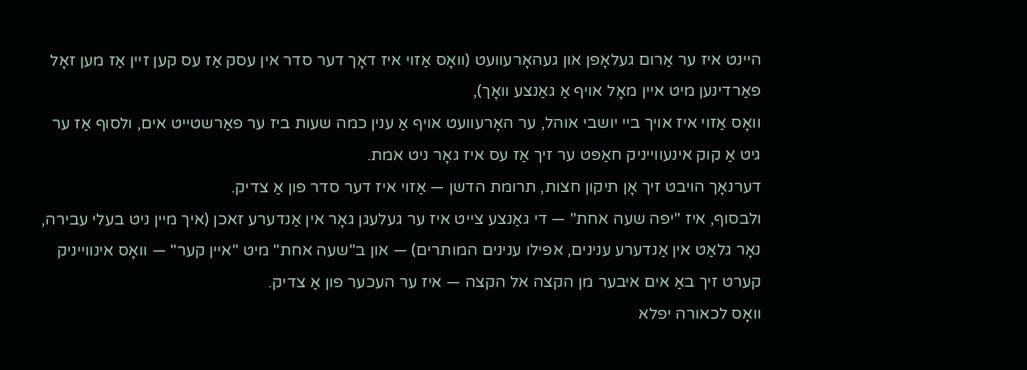היינט איז ער אַרום געלאָפן און געהאָרעוועט (וואָס אַזוי איז דאָך דער סדר אין עסק אַז עס קען זיין אַז מען זאָל פאַרדינען מיט איין מאָל אויף אַ גאַנצע וואָך),
וואָס אַזוי איז אויך ביי יושבי אוהל, ער האָרעוועט אויף אַ ענין כמה שעות ביז ער פאַרשטייט אים, ולסוף אַז ער גיט אַ קוק אינעווייניק חאַפּט ער זיך אַז עס איז גאָר ניט אמת.
דערנאָך הויבט זיך אָן תיקון חצות, תרומת הדשן — אַזוי איז דער סדר פון אַ צדיק.
ולבסוף, איז "יפה שעה אחת" — די גאַנצע צייט איז ער געלעגן גאָר אין אַנדערע זאכן (איך מיין ניט בעלי עבירה, נאָר גלאַט אין אַנדערע ענינים, אפילו ענינים המותרים) — און ב"שעה אחת" מיט "איין קער" — וואָס אינווייניק קערט זיך באַ אים איבער מן הקצה אל הקצה — איז ער העכער פון אַ צדיק.
וואָס לכאורה יפלא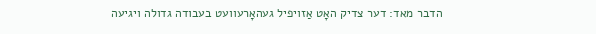הדבר מאד: דער צדיק האָט אַזויפיל געהאָרעוועט בעבודה גדולה ויגיעה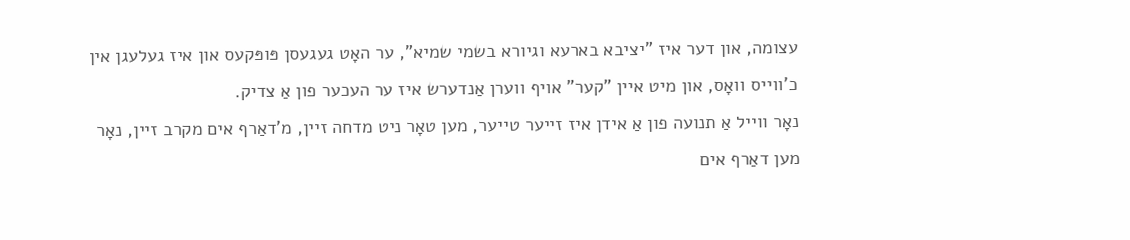עצומה, און דער איז "יציבא בארעא וגיורא בשמי שמיא", ער האָט געגעסן פּופּקעס און איז געלעגן אין כ'ווייס וואָס, און מיט איין "קער" אויף ווערן אַנדערש איז ער העכער פון אַ צדיק.
נאָר ווייל אַ תנועה פון אַ אידן איז זייער טייער, מען טאָר ניט מדחה זיין, מ'דאַרף אים מקרב זיין, נאָר מען דאַרף אים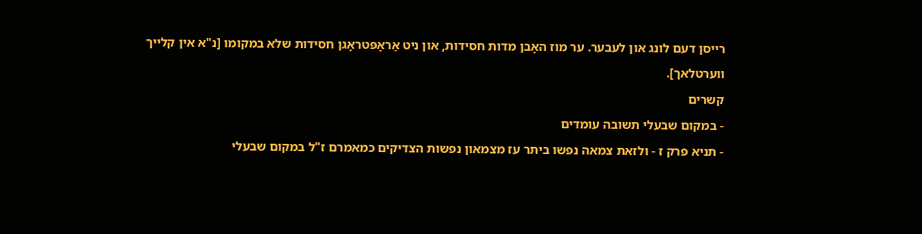רייסן דעם לונג און לעבער. ער מוז האָבן מדות חסידות, און ניט אַראָפּטראָגן חסידות שלא במקומו [נ"א אין קלייך ווערטלאך].
קשרים
- במקום שבעלי תשובה עומדים
- תניא פרק ז - ולזאת צמאה נפשו ביתר עז מצמאון נפשות הצדיקים כמאמרם ז"ל במקום שבעלי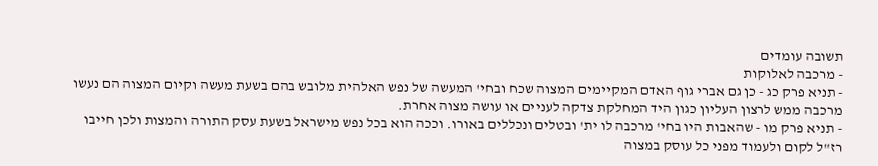תשובה עומדים
- מרכבה לאלוקות
- תניא פרק כג - כן גם אברי גוף האדם המקיימים המצוה שכח ובחי' המעשה של נפש האלהית מלובש בהם בשעת מעשה וקיום המצוה הם נעשו מרכבה ממש לרצון העליון כגון היד המחלקת צדקה לעניים או עושה מצוה אחרת.
- תניא פרק מו - שהאבות היו בחי' מרכבה לו ית' ובטלים ונכללים באורו. וככה הוא בכל נפש מישראל בשעת עסק התורה והמצות ולכן חייבו רז"ל לקום ולעמוד מפני כל עוסק במצוה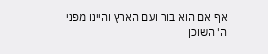אף אם הוא בור ועם הארץ והיינו מפני ה' השוכן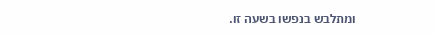ומתלבש בנפשו בשעה זו.